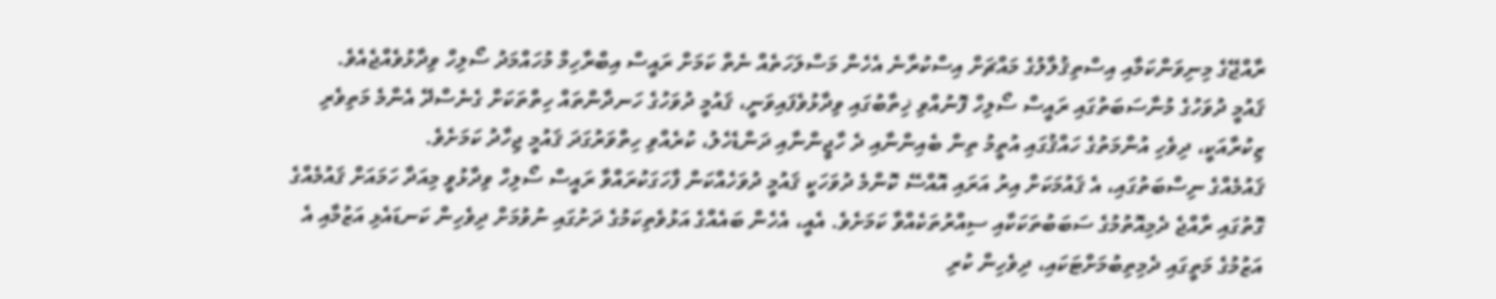ރާއްޖޭގެ މިނިވަންކަމާއި އިސްތިޤުލާލުގެ މައްޗަށް އިސްކުރާނެ އެހެން މަސްލަހަތެއް ނެތް ކަމަށް ރައީސް އިބްރާހިމް މުހައްމަދު ސޯލިހް ވިދާޅުވެއްޖެއެވެ.
ޤައުމީ ދުވަހުގެ މުނާސަބަތުގައި ރައީސް ސޯލިހް ފޮނުއްވި ޚިތާބުގައި ވިދާޅުވެފައިވަނީ، ޤައުމީ ދުވަހުގެ ހަނދާންތައް ހިތްތަކަށް ގެނެސްދޭ އެންމެ މަތިވެރި ޒިކުރާއަކީ، ދިވެހި އުންމަތުގެ ހައްޤުގައި އުތީމު ތިން ބެއިންނާއި ދެ ހާޖީންނާއި ދަންޑެހެލު، ކުރެއްވި ހިތްވަރުގަދަ ޤައުމީ ޖިހާދު ކަމަށެވެ.
ޤައުމެއްގެ ނިސްބަތުގައި، އެ ޤައުމަކަށް އިރު އަރައި އޮއްސޭ ކޮންމެ ދުވަހަކީ ޤައުމީ ދުވަހެއްކަން ފާހަގަކުރައްވާ ރައީސް ސޯލިހް ވިދާޅުވީ މިއަދާ ހަމައަށް ޤައުމެއްގެ ގޮތުގައި ރާއްޖެ ދެމިއޮތުމުގެ ސަބަބުތަކަކާއި ސިއްރުތަކެއްވާ ކަމަށެވެ. އެއީ، އެހެން ބައެއްގެ އަޅުވެތިކަމުގެ ދަށުގައި ނުވުމަށް ދިވެހިން ކަނޑައެޅި އަޒުމާއި އެ އަޒުމުގެ މަތީގައި ދެމިތިބުމަށްޓަކައި، ދިވެހިން ކުރި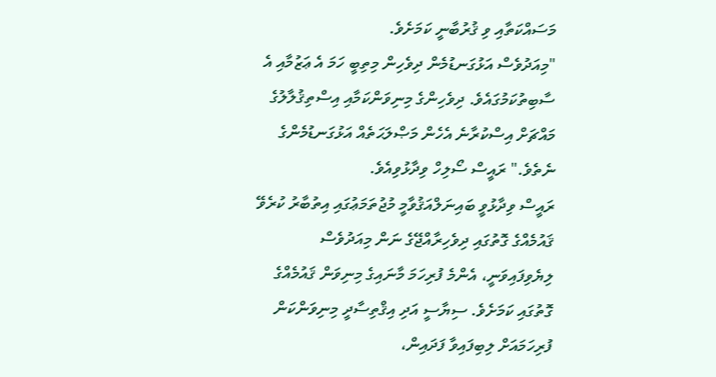މަސައްކަތާއި ވި ޤުރުބާނީ ކަމަށެވެ.
"މިއަދުވެސް އަޅުގަނޑުމެން ދިވެހިން މިތިބީ ހަމަ އެ ޢަޒުމާއި އެ ސާބިތުކަމުގައެވެ. ދިވެހިންގެ މިނިވަންކަމާއި އިސްތިޤުލާލުގެ މައްޗަށް އިސްކުރާނެ އެހެން މަޞްލަޙަތެއް އަޅުގަނޑުމެންގެ ނެތެވެ." ރައީސް ސޯލިހް ވިދާޅުވިއެވެ.
ރައީސް ވިދާޅުވީ ބައިނަލްއަޤުވާމީ މުޖުތަމަޢުގައި އިތުބާރު ކުރެވޭ ޤައުމެއްގެ ގޮތުގައި ދިވެހިރާއްޖޭގެ ނަން މިއަދުވެސް ލިޔެވިފައިވަނީ، އެންމެ ފުރިހަމަ މާނައިގެ މިނިވަން ޤައުމެއްގެ ގޮތުގައި ކަމަށެވެ. ސިޔާސީ އަދި އިޤްތިސާދީ މިނިވަންކަން ފުރިހަމައަށް ލިބިފައިވާ ފަދައިން،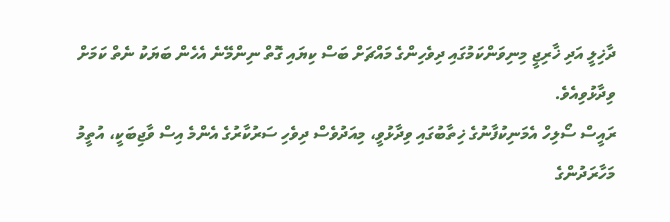ދާޚިލީ އަދި ޚާރިޖީ މިނިވަންކަމުގައި ދިވެހިންގެ މައްޗަށް ބަސް ކިޔައި ގޮތް ނިންމޭނެ އެހެން ބަޔަކު ނެތް ކަމަށް ވިދާޅުވިއެވެ.
ރައީސް ސޯލިހް އެމަނިކުފާނުގެ ޚިތާބުގައި ވިދާޅުވީ، މިއަދުވެސް ދިވެހި ސަރުކާރުގެ އެންމެ އިސް ވާޖިބަކީ، އުތީމު މަހާރަދުންގެ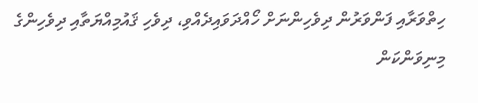ހިތްވަރާއި ފަންވަރުން ދިވެހިންނަށް ހޯއްދަވައިދެއްވި، ދިވެހި ޤައުމިއްޔަތާއި ދިވެހިންގެ މިނިވަންކަން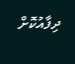ދިފާއުކޮށް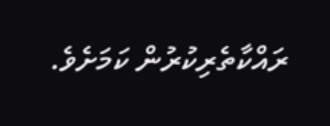ރައްކާތެރިކުރުން ކަމަށެވެ.